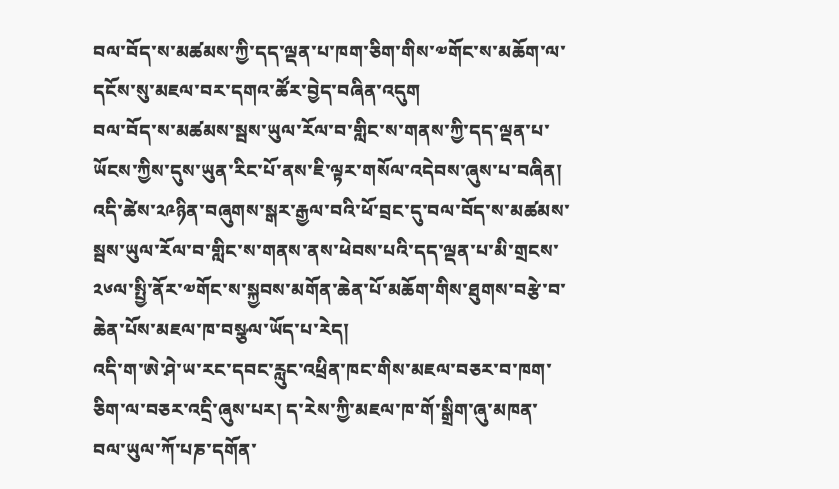བལ་བོད་ས་མཚམས་ཀྱི་དད་ལྡན་པ་ཁག་ཅིག་གིས་༧གོང་ས་མཆོག་ལ་དངོས་སུ་མཇལ་བར་དགའ་ཚོར་བྱེད་བཞིན་འདུག
བལ་བོད་ས་མཚམས་སྦས་ཡུལ་རོལ་བ་གླིང་ས་གནས་ཀྱི་དད་ལྡན་པ་ཡོངས་ཀྱིས་དུས་ཡུན་རིང་པོ་ནས་ཇི་ལྟར་གསོལ་འདེབས་ཞུས་པ་བཞིན། འདི་ཚེས་༢༩ཉིན་བཞུགས་སྒར་རྒྱལ་བའི་ཕོ་བྲང་དུ་བལ་བོད་ས་མཚམས་སྦས་ཡུལ་རོལ་བ་གླིང་ས་གནས་ནས་ཕེབས་པའི་དད་ལྡན་པ་མི་གྲངས་༢༦ལ་སྤྱི་ནོར་༧གོང་ས་སྐྱབས་མགོན་ཆེན་པོ་མཆོག་གིས་ཐུགས་བརྩེ་བ་ཆེན་པོས་མཇལ་ཁ་བསྩལ་ཡོད་པ་རེད།
འདི་ག་ཨེ་ཤེ་ཡ་རང་དབང་རླུང་འཕྲིན་ཁང་གིས་མཇལ་བཅར་བ་ཁག་ཅིག་ལ་བཅར་འདྲི་ཞུས་པར། ད་རེས་ཀྱི་མཇལ་ཁ་གོ་སྒྲིག་ཞུ་མཁན་བལ་ཡུལ་ཀོ་པཎ་དགོན་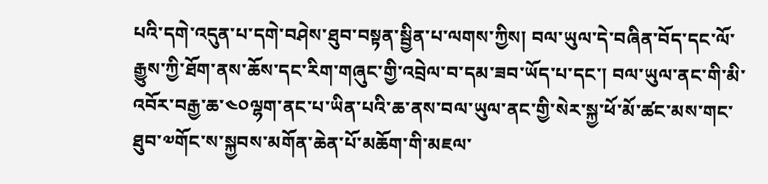པའི་དགེ་འདུན་པ་དགེ་བཤེས་ཐུབ་བསྟན་སྦྱིན་པ་ལགས་ཀྱིས། བལ་ཡུལ་དེ་བཞིན་བོད་དང་ལོ་རྒྱུས་ཀྱི་ཐོག་ནས་ཆོས་དང་རིག་གཞུང་གྱི་འབྲེལ་བ་དམ་ཟབ་ཡོད་པ་དང་། བལ་ཡུལ་ནང་གི་མི་འབོར་བརྒྱ་ཆ་༤༠ལྷག་ནང་པ་ཡིན་པའི་ཆ་ནས་བལ་ཡུལ་ནང་གྱི་སེར་སྐྱ་ཕོ་མོ་ཚང་མས་གང་ཐུབ་༧གོང་ས་སྐྱབས་མགོན་ཆེན་པོ་མཆོག་གི་མཇལ་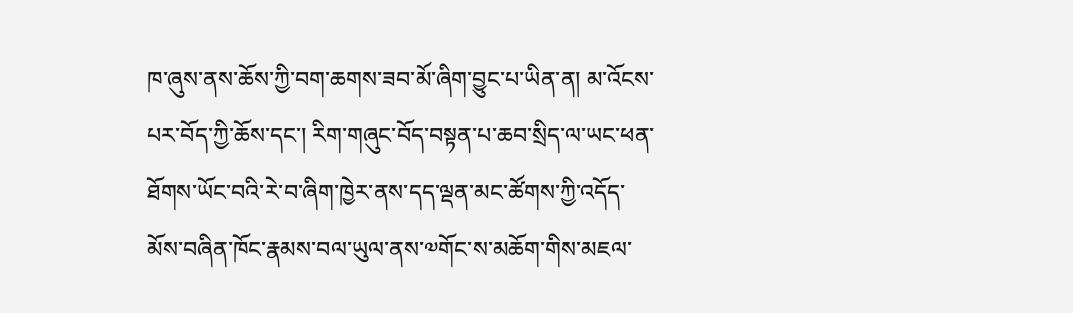ཁ་ཞུས་ནས་ཆོས་ཀྱི་བག་ཆགས་ཟབ་མོ་ཞིག་བྱུང་པ་ཡིན་ན། མ་འོངས་པར་བོད་ཀྱི་ཆོས་དང་། རིག་གཞུང་བོད་བསྟན་པ་ཆབ་སྲིད་ལ་ཡང་ཕན་ཐོགས་ཡོང་བའི་རེ་བ་ཞིག་ཁྱེར་ནས་དད་ལྡན་མང་ཚོགས་ཀྱི་འདོད་མོས་བཞིན་ཁོང་རྣམས་བལ་ཡུལ་ནས་༧གོང་ས་མཆོག་གིས་མཇལ་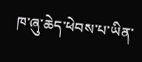ཁ་ཞུ་ཆེད་ཕེབས་པ་ཡིན་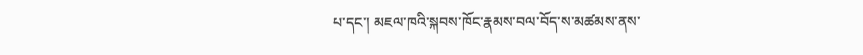པ་དང་། མཇལ་ཁའི་སྐབས་ཁོང་རྣམས་བལ་བོད་ས་མཚམས་ནས་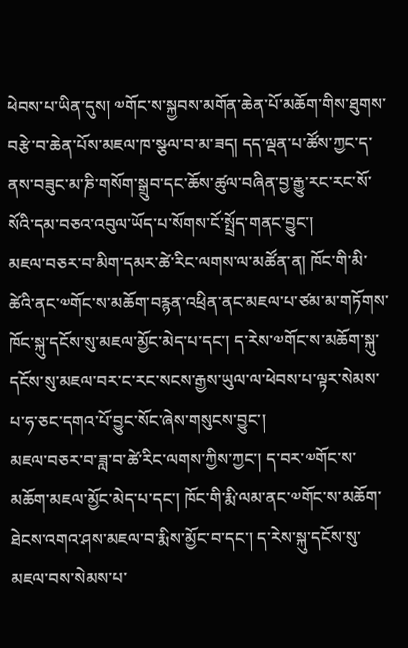ཕེབས་པ་ཡིན་དུས། ༧གོང་ས་སྐྱབས་མགོན་ཆེན་པོ་མཆོག་གིས་ཐུགས་བརྩེ་བ་ཆེན་པོས་མཇལ་ཁ་སྩལ་བ་མ་ཟད། དད་ལྡན་པ་ཚོས་ཀྱང་ད་ནས་བཟུང་མ་ཎི་གསོག་སྒྲུབ་དང་ཆོས་ཚུལ་བཞིན་བྱ་རྒྱུ་རང་རང་སོ་སོའི་དམ་བཅའ་འབུལ་ཡོད་པ་སོགས་ངོ་སྤྲོད་གནང་བྱུང་།
མཇལ་བཅར་བ་མིག་དམར་ཚེ་རིང་ལགས་ལ་མཚོན་ན། ཁོང་གི་མི་ཚེའི་ནང་༧གོང་ས་མཆོག་བརྙན་འཕྲིན་ནང་མཇལ་པ་ཙམ་མ་གཏོགས་ཁོང་སྐུ་དངོས་སུ་མཇལ་མྱོང་མེད་པ་དང་། ད་རེས་༧གོང་ས་མཆོག་སྐུ་དངོས་སུ་མཇལ་བར་ང་རང་སངས་རྒྱས་ཡུལ་ལ་ཕེབས་པ་ལྟར་སེམས་པ་ཧ་ཅང་དགའ་པོ་བྱུང་སོང་ཞེས་གསུངས་བྱུང་།
མཇལ་བཅར་བ་ཟླ་བ་ཚེ་རིང་ལགས་ཀྱིས་ཀྱང་། ད་བར་༧གོང་ས་མཆོག་མཇལ་མྱོང་མེད་པ་དང་། ཁོང་གི་རྨི་ལམ་ནང་༧གོང་ས་མཆོག་ཐེངས་འགའ་ཤས་མཇལ་བ་རྨིས་མྱོང་བ་དང་། ད་རེས་སྐུ་དངོས་སུ་མཇལ་བས་སེམས་པ་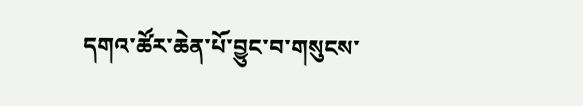དགའ་ཚོར་ཆེན་པོ་བྱུང་བ་གསུངས་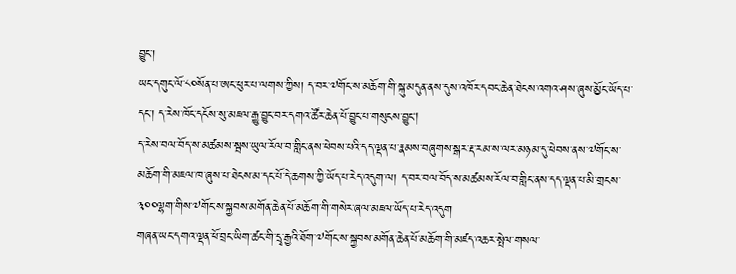བྱུང་།
ཡང་དགུང་ལོ་༨༠སོན་པ་ཨང་ཕུར་པ་ལགས་ཀྱིས། ད་བར་༧གོང་ས་མཆོག་གི་སྐུ་མདུན་ནས་དུས་འཁོར་དབང་ཆེན་ཐེངས་འགའ་ཤས་ཞུས་མྱོང་ཡོད་པ་དང་། ད་རེས་ཁོང་དངོས་སུ་མཇལ་རྒྱུ་བྱུང་བར་དགའ་ཚོར་ཆེན་པོ་བྱུང་པ་གསུངས་བྱུང།
ད་རེས་བལ་བོད་ས་མཚམས་སྦས་ཡུལ་རོལ་བ་གླིང་ནས་ཕེབས་པའི་དད་ལྡན་པ་རྣམས་བཞུགས་སྒར་རྡ་རམ་ས་ལར་མཉམ་དུ་ཕེབས་ནས་༧གོང་ས་མཆོག་གི་མཇལ་ཁ་ཞུས་པ་ཐེངས་མ་དང་པོ་དེ་ཆགས་ཀྱི་ཡོད་པ་རེད་འདུག་ལ། ད་བར་བལ་བོད་ས་མཚམས་རོལ་བ་གླིང་ནས་དད་ལྡན་པ་མི་གྲངས་༣༠༠ལྷག་གིས་༧གོང་ས་སྐྱབས་མགོན་ཆེན་པོ་མཆོག་གི་གསེར་ཞལ་མཇལ་ཡོད་པ་རེད་འདུག
གཞན་ཡང་དགའ་ལྡན་ཕོ་བྲང་ཡིག་ཚང་གི་དྲྭ་རྒྱའི་ཐོག་༧གོང་ས་སྐྱབས་མགོན་ཆེན་པོ་མཆོག་གི་མཛད་འཆར་སྤེལ་གསལ་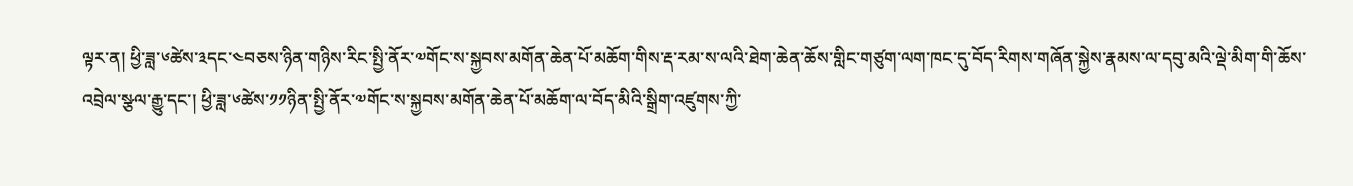ལྟར་ན། ཕྱི་ཟླ་༦ཚེས་༣དང་༤བཅས་ཉིན་གཉིས་རིང་སྤྱི་ནོར་༧གོང་ས་སྐྱབས་མགོན་ཆེན་པོ་མཆོག་གིས་རྡ་རམ་ས་ལའི་ཐེག་ཆེན་ཆོས་གླིང་གཙུག་ལག་ཁང་དུ་བོད་རིགས་གཞོན་སྐྱེས་རྣམས་ལ་དབུ་མའི་ལྡེ་མིག་གི་ཆོས་འབྲེལ་སྩལ་རྒྱུ་དང་། ཕྱི་ཟླ་༦ཚེས་༡༡ཉིན་སྤྱི་ནོར་༧གོང་ས་སྐྱབས་མགོན་ཆེན་པོ་མཆོག་ལ་བོད་མིའི་སྒྲིག་འཛུགས་ཀྱི་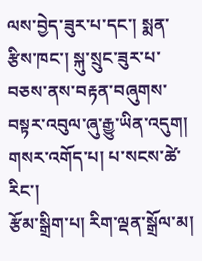ལས་བྱེད་ཟུར་པ་དང་། སྨན་རྩིས་ཁང་། སྐུ་སྲུང་ཟུར་པ་བཅས་ནས་བརྟན་བཞུགས་བསྟར་འབུལ་ཞུ་རྒྱུ་ཡིན་འདུག།
གསར་འགོད་པ། པ་སངས་ཚེ་རིང་།
རྩོམ་སྒྲིག་པ། རིག་ལྡན་སྒྲོལ་མ།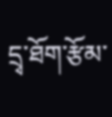དྲྭ་ཐོག་རྩོམ་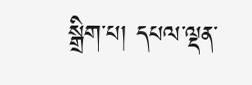སྒྲིག་པ། དཔལ་ལྡན་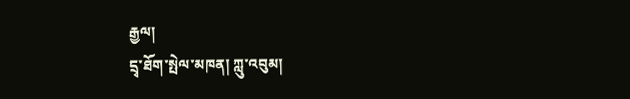རྒྱལ།
དྲྭ་ཐོག་སྤེལ་མཁན། ཀླུ་འབུམ།